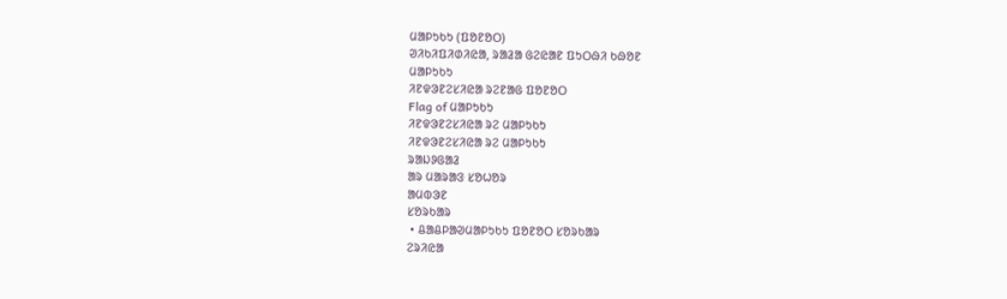ᱢᱟᱞᱩᱠᱩ (ᱯᱚᱱᱚᱛ)
ᱣᱤᱠᱤᱯᱤᱰᱤᱭᱟ, ᱨᱟᱲᱟ ᱜᱮᱭᱟᱱ ᱯᱩᱛᱷᱤ ᱠᱷᱚᱱ
ᱢᱟᱞᱩᱠᱩ
ᱤᱱᱫᱳᱱᱮᱥᱤᱭᱟ ᱨᱮᱱᱟᱜ ᱯᱚᱱᱚᱛ
Flag of ᱢᱟᱞᱩᱠᱩ
ᱤᱱᱫᱳᱱᱮᱥᱤᱭᱟ ᱨᱮ ᱢᱟᱞᱩᱠᱩ
ᱤᱱᱫᱳᱱᱮᱥᱤᱭᱟ ᱨᱮ ᱢᱟᱞᱩᱠᱩ
ᱨᱟᱡᱽᱜᱟᱲ
ᱟᱨ ᱢᱟᱨᱟᱝ ᱥᱚᱦᱚᱨ
ᱟᱢᱵᱳᱱ
ᱥᱚᱨᱠᱟᱨ
 • ᱪᱟᱪᱞᱟᱣᱢᱟᱞᱩᱠᱩ ᱯᱚᱱᱚᱛ ᱥᱚᱨᱠᱟᱨ
ᱮᱨᱤᱭᱟ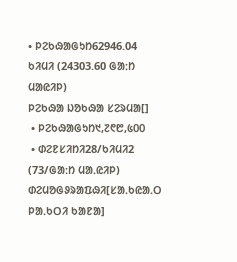• ᱞᱮᱠᱷᱟᱜᱩᱴ62946.04 ᱠᱤᱢᱤ (24303.60 ᱜᱟᱺᱴ ᱢᱟᱭᱤᱞ)
ᱞᱮᱠᱷᱟ ᱡᱚᱠᱷᱟ ᱥᱮᱨᱢᱟ[]
 • ᱞᱮᱠᱷᱟᱜᱩᱴ᱑,᱗᱖᱘,᱕᱐᱐
 • ᱰᱮᱱᱥᱤᱴᱤ28/ᱠᱤᱢᱤ2 (73/ᱜᱟᱺᱴ ᱢᱟᱹᱭᱤᱞ)
ᱰᱮᱢᱚᱜᱽᱨᱟᱯᱷᱤ[ᱥᱟᱹᱠᱭᱟᱹᱛ ᱞᱟᱹᱠᱛᱤ ᱠᱟᱱᱟ]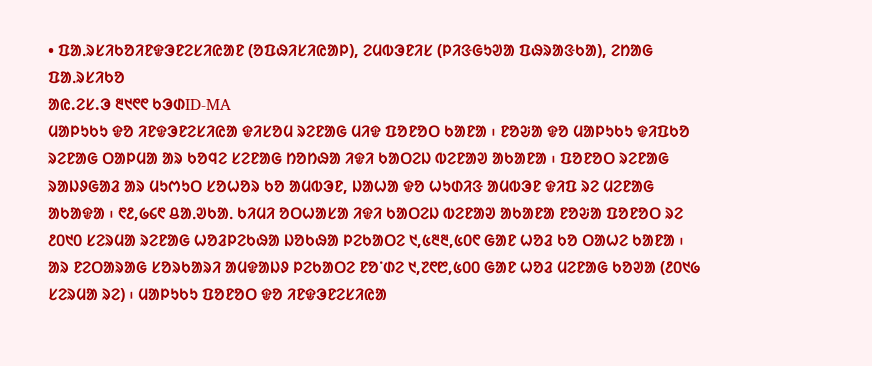• ᱯᱟᱹᱨᱥᱤᱠᱚᱤᱱᱫᱳᱱᱮᱥᱤᱭᱟᱱ (ᱚᱯᱷᱤᱥᱤᱭᱟᱞ), ᱮᱢᱵᱳᱱᱤᱥ (ᱞᱤᱝᱜᱩᱣᱟ ᱯᱷᱨᱟᱝᱠᱟ), ᱮᱴᱟᱜ ᱯᱟᱹᱨᱥᱤᱠᱚ
ᱟᱭ.ᱮᱥ.ᱳ ᱓᱑᱖᱖ ᱠᱳᱰID-MA
ᱢᱟᱞᱩᱠᱩ ᱫᱚ ᱤᱱᱫᱳᱱᱮᱥᱤᱭᱟ ᱫᱤᱥᱚᱢ ᱨᱮᱱᱟᱜ ᱢᱤᱫ ᱯᱚᱱᱚᱛ ᱠᱟᱱᱟ ᱾ ᱱᱚᱶᱟ ᱫᱚ ᱢᱟᱞᱩᱠᱩ ᱫᱤᱯᱠᱚ ᱨᱮᱱᱟᱜ ᱛᱟᱞᱢᱟ ᱟᱨ ᱠᱚᱧᱮ ᱥᱮᱱᱟᱜ ᱴᱚᱴᱷᱟ ᱤᱫᱤ ᱠᱟᱛᱮᱡ ᱵᱮᱱᱟᱣ ᱟᱠᱟᱱᱟ ᱾ ᱯᱚᱱᱚᱛ ᱨᱮᱱᱟᱜ ᱨᱟᱡᱽᱜᱟᱲ ᱟᱨ ᱢᱩᱬᱩᱛ ᱥᱚᱦᱚᱨ ᱠᱚ ᱟᱢᱵᱳᱱ, ᱡᱟᱦᱟ ᱫᱚ ᱦᱩᱰᱤᱝ ᱟᱢᱵᱳᱱ ᱫᱤᱯ ᱨᱮ ᱢᱮᱱᱟᱜ ᱟᱠᱟᱫᱟ ᱾ ᱖᱒,᱙᱔᱖ ᱪᱟᱹᱣᱠᱟᱹ ᱠᱤᱢᱤ ᱚᱛᱦᱟᱥᱟ ᱤᱫᱤ ᱠᱟᱛᱮᱡ ᱵᱮᱱᱟᱣ ᱟᱠᱟᱱᱟ ᱱᱚᱶᱟ ᱯᱚᱱᱚᱛ ᱨᱮ ᱒᱐᱑᱐ ᱥᱮᱨᱢᱟ ᱨᱮᱱᱟᱜ ᱦᱚᱲᱞᱮᱠᱷᱟ ᱡᱚᱠᱷᱟ ᱞᱮᱠᱟᱛᱮ ᱑,᱕᱓᱓,᱕᱐᱖ ᱜᱟᱱ ᱦᱚᱲ ᱠᱚ ᱛᱟᱦᱮ ᱠᱟᱱᱟ ᱾ ᱟᱨ ᱱᱮᱛᱟᱨᱟᱜ ᱥᱚᱨᱠᱟᱨᱤ ᱟᱢᱫᱟᱡᱽ ᱞᱮᱠᱟᱛᱮ ᱱᱚᱸᱰᱮ ᱑,᱗᱖᱘,᱕᱐᱐ ᱜᱟᱱ ᱦᱚᱲ ᱢᱮᱱᱟᱜ ᱠᱚᱣᱟ (᱒᱐᱑᱙ ᱥᱮᱨᱢᱟ ᱨᱮ) ᱾ ᱢᱟᱞᱩᱠᱩ ᱯᱚᱱᱚᱛ ᱫᱚ ᱤᱱᱫᱳᱱᱮᱥᱤᱭᱟ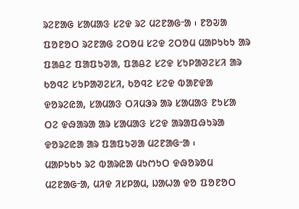ᱨᱮᱱᱟᱜ ᱥᱟᱢᱟᱝ ᱥᱮᱫ ᱨᱮ ᱢᱮᱱᱟᱜᱼᱟ ᱾ ᱱᱚᱶᱟ ᱯᱚᱱᱚᱛ ᱨᱮᱱᱟᱜ ᱮᱛᱚᱢ ᱥᱮᱫ ᱮᱛᱚᱢ ᱢᱟᱞᱩᱠᱩ ᱟᱨ ᱯᱟᱪᱮ ᱯᱟᱯᱩᱣᱟ, ᱯᱟᱪᱮ ᱥᱮᱫ ᱥᱩᱞᱟᱣᱮᱥᱤ ᱟᱨ ᱠᱚᱧᱮ ᱥᱩᱞᱟᱣᱮᱥᱤ, ᱠᱚᱧᱮ ᱥᱮᱫ ᱵᱟᱱᱫᱟ ᱫᱚᱨᱮᱭᱟ, ᱥᱟᱢᱟᱝ ᱛᱤᱢᱳᱨ ᱟᱨ ᱥᱟᱢᱟᱝ ᱱᱩᱥᱟ ᱛᱮ ᱫᱷᱟᱨᱟ ᱟᱨ ᱥᱟᱢᱟᱝ ᱥᱮᱫ ᱟᱨᱟᱯᱷᱩᱨᱟ ᱫᱚᱨᱮᱭᱟ ᱟᱨ ᱯᱟᱯᱩᱣᱟ ᱢᱮᱱᱟᱜᱼᱟ ᱾
ᱢᱟᱞᱩᱠᱩ ᱨᱮ ᱵᱟᱨᱭᱟ ᱢᱩᱬᱩᱛ ᱫᱷᱚᱨᱚᱢ ᱢᱮᱱᱟᱜᱼᱟ, ᱢᱤᱫ ᱤᱥᱞᱟᱢ, ᱡᱟᱦᱟ ᱫᱚ ᱯᱚᱱᱚᱛ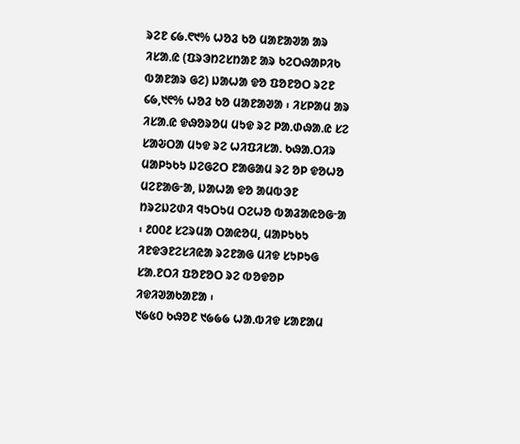ᱨᱮᱱ ᱔᱙.᱖᱑% ᱦᱚᱲ ᱠᱚ ᱢᱟᱱᱟᱣᱟ ᱟᱨ ᱤᱥᱟᱹᱭ (ᱯᱨᱳᱴᱮᱥᱴᱟᱱ ᱟᱨ ᱠᱮᱛᱷᱟᱞᱤᱠ ᱵᱟᱱᱟᱨ ᱜᱮ) ᱡᱟᱦᱟ ᱫᱚ ᱯᱚᱱᱚᱛ ᱨᱮᱱ ᱔᱙,᱑᱖% ᱦᱚᱲ ᱠᱚ ᱢᱟᱱᱟᱣᱟ ᱾ ᱤᱥᱞᱟᱢ ᱟᱨ ᱤᱥᱟᱹᱭ ᱫᱷᱚᱨᱚᱢ ᱢᱩᱫ ᱨᱮ ᱞᱟᱹᱰᱷᱟᱹᱭ ᱥᱮ ᱥᱟᱶᱛᱟ ᱢᱩᱫ ᱨᱮ ᱦᱤᱯᱤᱥᱟᱹ ᱠᱷᱟᱹᱛᱤᱨ ᱢᱟᱞᱩᱠᱩ ᱡᱮᱜᱮᱛ ᱱᱟᱜᱟᱢ ᱨᱮ ᱚᱞ ᱫᱚᱦᱚ ᱢᱮᱱᱟᱜᱼᱟ, ᱡᱟᱦᱟ ᱫᱚ ᱟᱢᱵᱳᱱ ᱴᱨᱮᱡᱮᱰᱤ ᱧᱩᱛᱩᱢ ᱛᱮᱦᱚ ᱵᱟᱲᱟᱭᱚᱜᱼᱟ ᱾ ᱒᱐᱐᱒ ᱥᱮᱨᱢᱟ ᱛᱟᱭᱚᱢ, ᱢᱟᱞᱩᱠᱩ ᱤᱱᱫᱳᱱᱮᱥᱤᱭᱟ ᱨᱮᱱᱟᱜ ᱢᱤᱫ ᱥᱩᱞᱩᱜ ᱥᱟᱹᱱᱛᱤ ᱯᱚᱱᱚᱛ ᱨᱮ ᱵᱚᱫᱚᱞ ᱤᱫᱤᱣᱟᱠᱟᱱᱟ ᱾
᱑᱙᱕᱐ ᱠᱷᱚᱱ ᱑᱙᱙᱙ ᱦᱟᱹᱵᱤᱫ ᱥᱟᱱᱟᱢ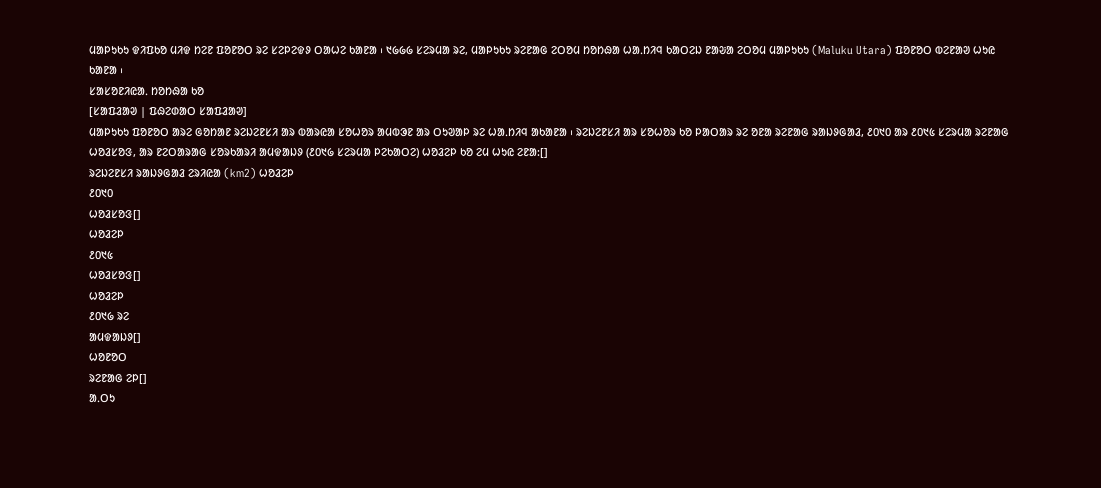ᱢᱟᱞᱩᱠᱩ ᱫᱤᱯᱠᱚ ᱢᱤᱫ ᱴᱮᱱ ᱯᱚᱱᱚᱛ ᱨᱮ ᱥᱮᱞᱮᱫᱽ ᱛᱟᱦᱮ ᱠᱟᱱᱟ ᱾ ᱑᱙᱙᱙ ᱥᱮᱨᱢᱟ ᱨᱮ, ᱢᱟᱞᱩᱠᱩ ᱨᱮᱱᱟᱜ ᱮᱛᱚᱢ ᱴᱚᱴᱷᱟ ᱦᱟᱹᱴᱤᱧ ᱠᱟᱛᱮᱡ ᱱᱟᱶᱟ ᱮᱛᱚᱢ ᱢᱟᱞᱩᱠᱩ (Maluku Utara) ᱯᱚᱱᱚᱛ ᱵᱮᱱᱟᱣ ᱦᱩᱭ ᱠᱟᱱᱟ ᱾
ᱥᱟᱥᱚᱱᱤᱭᱟᱹ ᱴᱚᱴᱷᱟ ᱠᱚ
[ᱥᱟᱯᱲᱟᱣ | ᱯᱷᱮᱰᱟᱛ ᱥᱟᱯᱲᱟᱣ]
ᱢᱟᱞᱩᱠᱩ ᱯᱚᱱᱚᱛ ᱟᱨᱮ ᱜᱚᱴᱟᱱ ᱨᱮᱡᱮᱱᱥᱤ ᱟᱨ ᱵᱟᱨᱭᱟ ᱥᱚᱦᱚᱨ ᱟᱢᱵᱳᱱ ᱟᱨ ᱛᱩᱣᱟᱞ ᱨᱮ ᱦᱟᱹᱴᱤᱧ ᱟᱠᱟᱱᱟ ᱾ ᱨᱮᱡᱮᱱᱥᱤ ᱟᱨ ᱥᱚᱦᱚᱨ ᱠᱚ ᱞᱟᱛᱟᱨ ᱨᱮ ᱚᱱᱟ ᱨᱮᱱᱟᱜ ᱨᱟᱡᱽᱜᱟᱲ, ᱒᱐᱑᱐ ᱟᱨ ᱒᱐᱑᱕ ᱥᱮᱨᱢᱟ ᱨᱮᱱᱟᱜ ᱦᱚᱲᱥᱚᱝ, ᱟᱨ ᱱᱮᱛᱟᱨᱟᱜ ᱥᱚᱨᱠᱟᱨᱤ ᱟᱢᱫᱟᱡᱽ (᱒᱐᱑᱙ ᱥᱮᱨᱢᱟ ᱞᱮᱠᱟᱛᱮ) ᱦᱚᱲᱮᱞ ᱠᱚ ᱮᱢ ᱦᱩᱭ ᱮᱱᱟ:[]
ᱨᱮᱡᱮᱱᱥᱤ ᱨᱟᱡᱽᱜᱟᱲ ᱮᱨᱤᱭᱟ (km2) ᱦᱚᱲᱮᱞ
᱒᱐᱑᱐
ᱦᱚᱲᱥᱚᱝ[]
ᱦᱚᱲᱮᱞ
᱒᱐᱑᱕
ᱦᱚᱲᱥᱚᱝ[]
ᱦᱚᱲᱮᱞ
᱒᱐᱑᱙ ᱨᱮ
ᱟᱢᱫᱟᱡᱽ[]
ᱦᱚᱱᱚᱛ
ᱨᱮᱱᱟᱜ ᱮᱞ[]
ᱟᱹᱛᱩ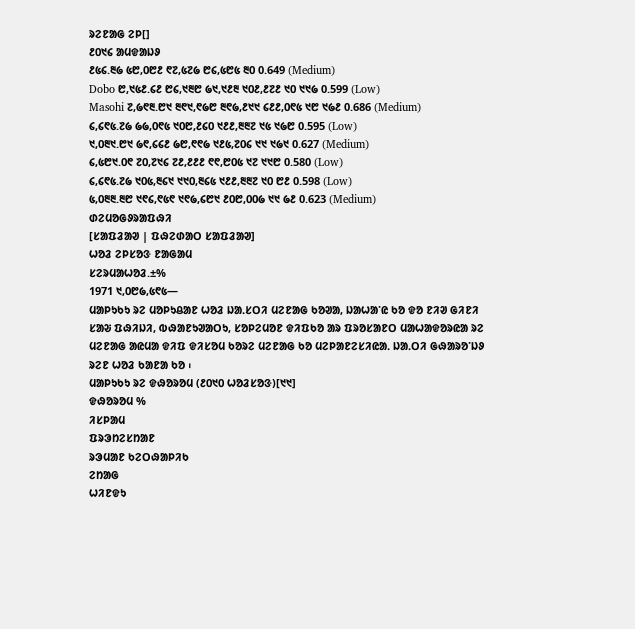ᱨᱮᱱᱟᱜ ᱮᱞ[]
᱒᱐᱑᱔ ᱟᱢᱫᱟᱡᱽ
᱒᱕᱔.᱓᱙ ᱕᱘,᱐᱘᱒ ᱖᱗,᱕᱗᱙ ᱘᱔,᱕᱘᱕ ᱓᱐ 0.649 (Medium)
Dobo ᱘,᱑᱕᱒.᱔᱒ ᱘᱔,᱑᱓᱘ ᱙᱑,᱑᱒᱓ ᱑᱐᱒,᱒᱗᱒ ᱑᱐ ᱑᱑᱙ 0.599 (Low)
Masohi ᱗,᱙᱖᱓.᱘᱑ ᱓᱖᱑,᱖᱙᱘ ᱓᱖᱙,᱒᱑᱑ ᱔᱒᱒,᱐᱖᱕ ᱑᱘ ᱑᱙᱒ 0.686 (Medium)
᱔,᱔᱖᱕.᱗᱙ ᱙᱙,᱐᱖᱕ ᱑᱐᱘,᱒᱔᱐ ᱑᱒᱒,᱓᱓᱗ ᱑᱕ ᱑᱙᱘ 0.595 (Low)
᱑,᱐᱓᱑.᱘᱑ ᱙᱖,᱔᱔᱒ ᱙᱘,᱖᱖᱙ ᱑᱒᱕,᱗᱐᱔ ᱑᱑ ᱑᱙᱑ 0.627 (Medium)
᱔,᱕᱘᱑.᱐᱖ ᱗᱐,᱗᱑᱔ ᱗᱒,᱒᱒᱒ ᱖᱖,᱘᱐᱕ ᱑᱗ ᱑᱑᱘ 0.580 (Low)
᱔,᱔᱖᱕.᱗᱙ ᱑᱐᱕,᱓᱔᱑ ᱑᱑᱐,᱓᱔᱕ ᱑᱒᱒,᱓᱓᱗ ᱑᱐ ᱘᱒ 0.598 (Low)
᱕,᱐᱓᱓.᱓᱘ ᱑᱖᱔,᱖᱕᱖ ᱑᱖᱙,᱔᱘᱑ ᱒᱐᱘,᱐᱐᱙ ᱑᱑ ᱙᱒ 0.623 (Medium)
ᱰᱮᱢᱚᱜᱽᱨᱟᱯᱷᱤ
[ᱥᱟᱯᱲᱟᱣ | ᱯᱷᱮᱰᱟᱛ ᱥᱟᱯᱲᱟᱣ]
ᱦᱚᱲ ᱮᱞᱥᱚᱝ ᱱᱟᱜᱟᱢ
ᱥᱮᱨᱢᱟᱦᱚᱲ.±%
1971 ᱑,᱐᱘᱙,᱕᱖᱕—
ᱢᱟᱞᱩᱠᱩ ᱨᱮ ᱢᱚᱞᱩᱪᱟᱱ ᱦᱚᱲ ᱡᱟᱹᱥᱛᱤ ᱢᱮᱱᱟᱜ ᱠᱚᱣᱟ, ᱡᱟᱦᱟᱸᱭ ᱠᱚ ᱫᱚ ᱱᱤᱣ ᱜᱤᱱᱤ ᱥᱟᱶ ᱯᱷᱤᱡᱤ, ᱵᱷᱟᱱᱩᱣᱟᱛᱩ, ᱥᱚᱞᱮᱢᱚᱱ ᱫᱤᱯᱠᱚ ᱟᱨ ᱯᱨᱚᱥᱟᱱᱛ ᱢᱟᱦᱟᱫᱚᱨᱭᱟ ᱨᱮ ᱢᱮᱱᱟᱜ ᱟᱭᱢᱟ ᱫᱤᱯ ᱫᱤᱥᱚᱢ ᱠᱚᱨᱮ ᱢᱮᱱᱟᱜ ᱠᱚ ᱢᱮᱞᱟᱱᱮᱥᱤᱭᱟᱹ ᱡᱟᱹᱛᱤ ᱜᱷᱟᱨᱚᱸᱡᱽ ᱨᱮᱱ ᱦᱚᱲ ᱠᱟᱱᱟ ᱠᱚ ᱾
ᱢᱟᱞᱩᱠᱩ ᱨᱮ ᱫᱷᱚᱨᱚᱢ (᱒᱐᱑᱐ ᱦᱚᱲᱥᱚᱝ)[᱑᱑]
ᱫᱷᱚᱨᱚᱢ %
ᱤᱥᱞᱟᱢ
ᱯᱨᱳᱴᱮᱥᱴᱟᱱ
ᱨᱳᱢᱟᱱ ᱠᱮᱛᱷᱟᱞᱤᱠ
ᱮᱴᱟᱜ
ᱦᱤᱱᱫᱩ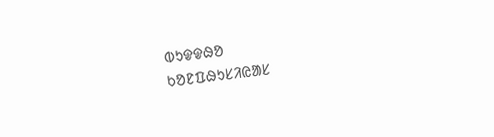ᱵᱩᱫᱫᱷᱚ
ᱠᱚᱱᱯᱷᱩᱥᱤᱭᱟᱥ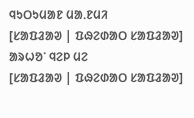ᱧᱩᱛᱩᱢᱟᱱ ᱢᱟᱹᱱᱢᱤ
[ᱥᱟᱯᱲᱟᱣ | ᱯᱷᱮᱰᱟᱛ ᱥᱟᱯᱲᱟᱣ]
ᱟᱨᱦᱚᱸ ᱧᱮᱞ ᱢᱮ
[ᱥᱟᱯᱲᱟᱣ | ᱯᱷᱮᱰᱟᱛ ᱥᱟᱯᱲᱟᱣ]